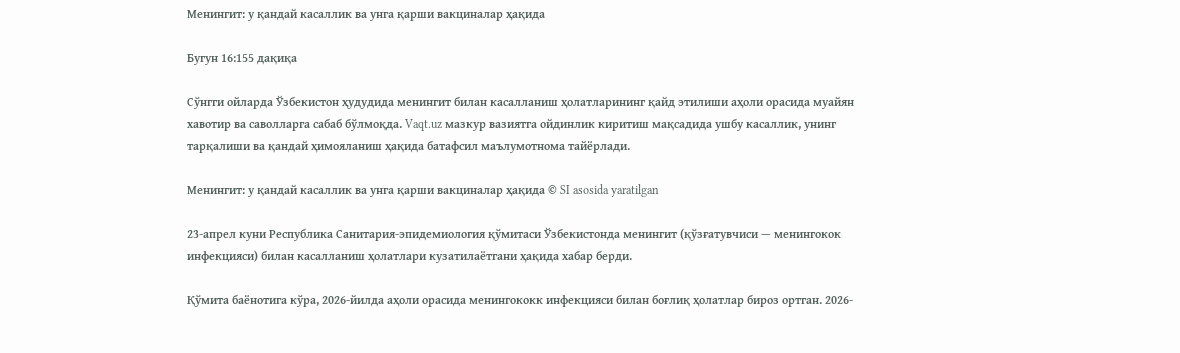Менингит: у қандай касаллик ва унга қарши вакциналар ҳақида

Бугун 16:155 дақиқа

Сўнгги ойларда Ўзбекистон ҳудудида менингит билан касалланиш ҳолатларининг қайд этилиши аҳоли орасида муайян хавотир ва саволларга сабаб бўлмоқда. Vaqt.uz мазкур вазиятга ойдинлик киритиш мақсадида ушбу касаллик, унинг тарқалиши ва қандай ҳимояланиш ҳақида батафсил маълумотнома тайёрлади.

Менингит: у қандай касаллик ва унга қарши вакциналар ҳақида © SI asosida yaratilgan

23-апрел куни Республика Санитария-эпидемиология қўмитаси Ўзбекистонда менингит (қўзғатувчиси — менингокок инфекцияси) билан касалланиш ҳолатлари кузатилаётгани ҳақида хабар берди.

Қўмита баёнотига кўра, 2026-йилда аҳоли орасида менингококк инфекцияси билан боғлиқ ҳолатлар бироз ортган. 2026-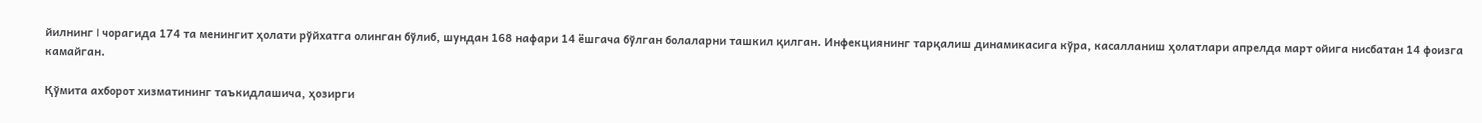йилнинг I чорагида 174 та менингит ҳолати рўйхатга олинган бўлиб, шундан 168 нафари 14 ёшгача бўлган болаларни ташкил қилган. Инфекциянинг тарқалиш динамикасига кўра, касалланиш ҳолатлари апрелда март ойига нисбатан 14 фоизга камайган.

Қўмита ахборот хизматининг таъкидлашича, ҳозирги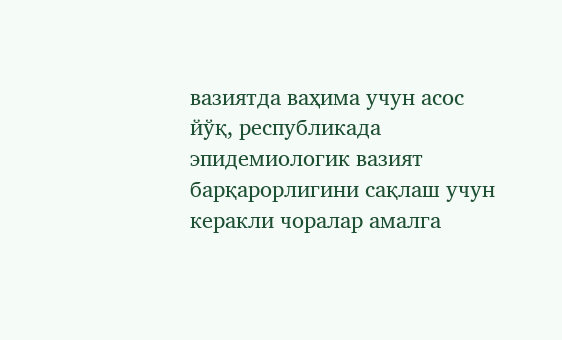вазиятда ваҳима учун асос йўқ, республикада эпидемиологик вазият барқарорлигини сақлаш учун керакли чоралар амалга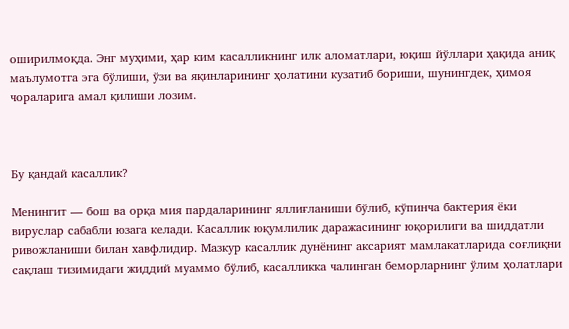оширилмоқда. Энг муҳими, ҳар ким касалликнинг илк аломатлари, юқиш йўллари ҳақида аниқ маълумотга эга бўлиши, ўзи ва яқинларининг ҳолатини кузатиб бориши, шунингдек, ҳимоя чораларига амал қилиши лозим.



Бу қандай касаллик?

Менингит — бош ва орқа мия пардаларининг яллиғланиши бўлиб, кўпинча бактерия ёки вируслар сабабли юзага келади. Касаллик юқумлилик даражасининг юқорилиги ва шиддатли ривожланиши билан хавфлидир. Мазкур касаллик дунёнинг аксарият мамлакатларида соғлиқни сақлаш тизимидаги жиддий муаммо бўлиб, касалликка чалинган беморларнинг ўлим ҳолатлари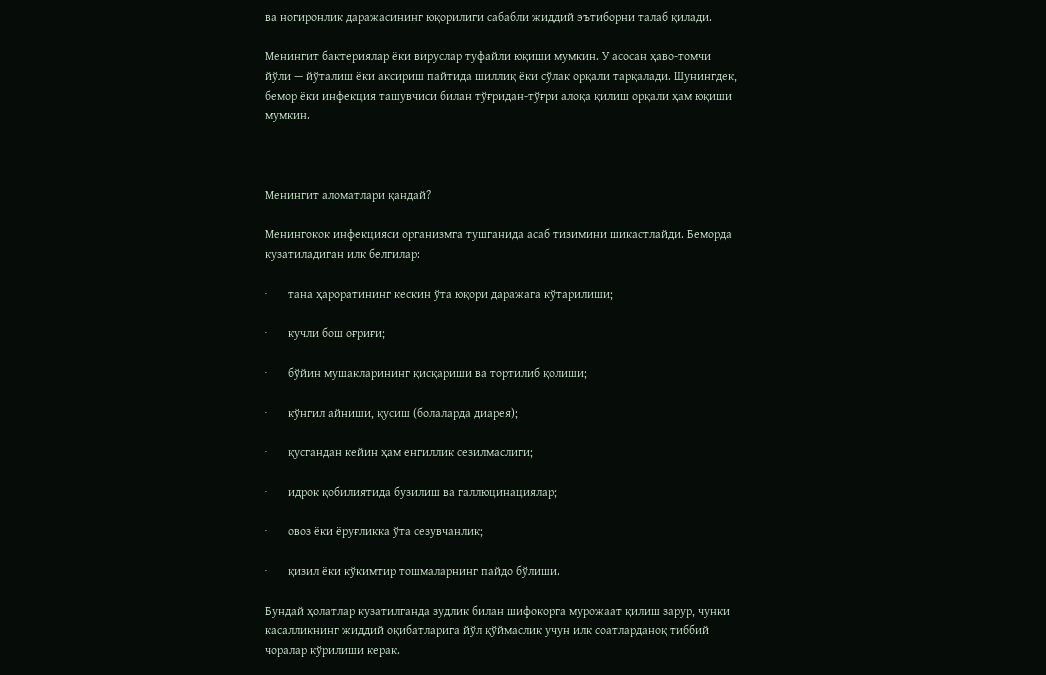ва ногиронлик даражасининг юқорилиги сабабли жиддий эътиборни талаб қилади.

Менингит бактериялар ёки вируслар туфайли юқиши мумкин. У асосан ҳаво-томчи йўли — йўталиш ёки аксириш пайтида шиллиқ ёки сўлак орқали тарқалади. Шунингдек, бемор ёки инфекция ташувчиси билан тўғридан-тўғри алоқа қилиш орқали ҳам юқиши мумкин.



Менингит аломатлари қандай?

Менингокок инфекцияси организмга тушганида асаб тизимини шикастлайди. Беморда кузатиладиган илк белгилар:

·       тана ҳароратининг кескин ўта юқори даражага кўтарилиши;

·       кучли бош оғриғи;

·       бўйин мушакларининг қисқариши ва тортилиб қолиши;

·       кўнгил айниши, қусиш (болаларда диарея);

·       қусгандан кейин ҳам енгиллик сезилмаслиги;

·       идрок қобилиятида бузилиш ва галлюцинациялар;

·       овоз ёки ёруғликка ўта сезувчанлик;

·       қизил ёки кўкимтир тошмаларнинг пайдо бўлиши.

Бундай ҳолатлар кузатилганда зудлик билан шифокорга мурожаат қилиш зарур, чунки касалликнинг жиддий оқибатларига йўл қўймаслик учун илк соатларданоқ тиббий чоралар кўрилиши керак.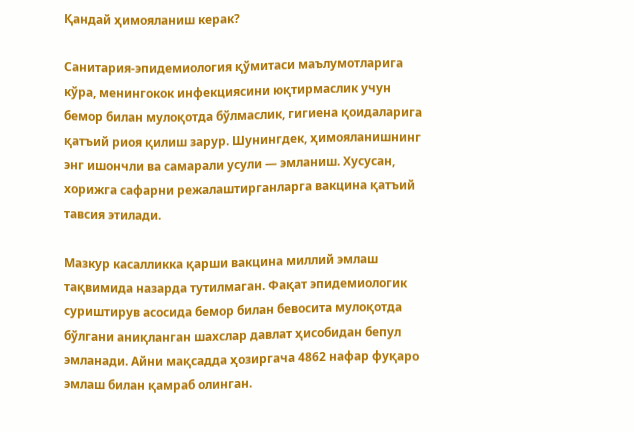Қандай ҳимояланиш керак?

Санитария-эпидемиология қўмитаси маълумотларига кўра, менингокок инфекциясини юқтирмаслик учун бемор билан мулоқотда бўлмаслик, гигиена қоидаларига қатъий риоя қилиш зарур. Шунингдек, ҳимояланишнинг энг ишончли ва самарали усули — эмланиш. Хусусан, хорижга сафарни режалаштирганларга вакцина қатъий тавсия этилади.

Мазкур касалликка қарши вакцина миллий эмлаш тақвимида назарда тутилмаган. Фақат эпидемиологик суриштирув асосида бемор билан бевосита мулоқотда бўлгани аниқланган шахслар давлат ҳисобидан бепул эмланади. Айни мақсадда ҳозиргача 4862 нафар фуқаро эмлаш билан қамраб олинган.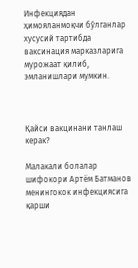Инфекциядан ҳимояланмоқчи бўлганлар хусусий тартибда ваксинация марказларига мурожаат қилиб, эмланишлари мумкин.



Қайси вакцинани танлаш керак?

Малакали болалар шифокори Артём Батманов менингокок инфекциясига қарши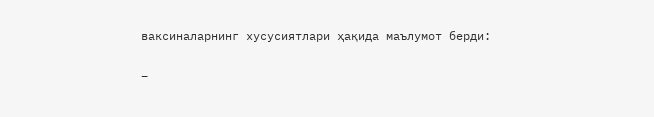ваксиналарнинг хусусиятлари ҳақида маълумот берди:

–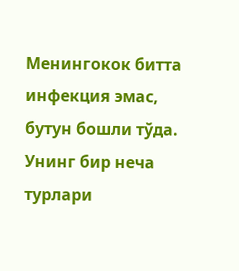Менингокок битта инфекция эмас, бутун бошли тўда. Унинг бир неча турлари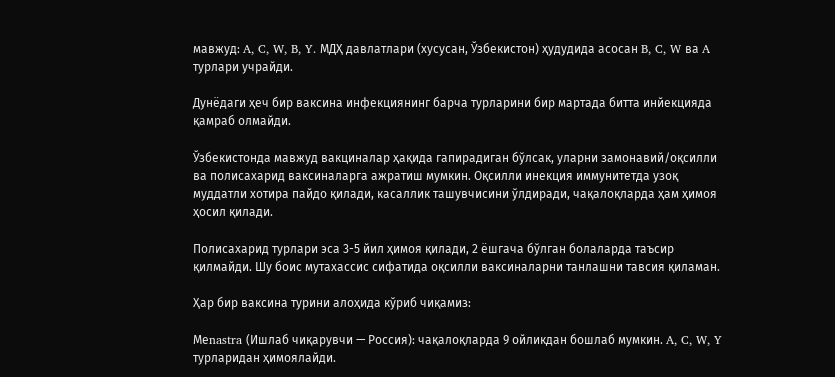мавжуд: A, C, W, B, Y. МДҲ давлатлари (хусусан, Ўзбекистон) ҳудудида асосан B, C, W ва A турлари учрайди.

Дунёдаги ҳеч бир ваксина инфекциянинг барча турларини бир мартада битта инйекцияда қамраб олмайди.

Ўзбекистонда мавжуд вакциналар ҳақида гапирадиган бўлсак, уларни замонавий/оқсилли ва полисахарид ваксиналарга ажратиш мумкин. Оқсилли инекция иммунитетда узоқ муддатли хотира пайдо қилади, касаллик ташувчисини ўлдиради, чақалоқларда ҳам ҳимоя ҳосил қилади.

Полисахарид турлари эса 3-5 йил ҳимоя қилади, 2 ёшгача бўлган болаларда таъсир қилмайди. Шу боис мутахассис сифатида оқсилли ваксиналарни танлашни тавсия қиламан.

Ҳар бир ваксина турини алоҳида кўриб чиқамиз:

Меnastra (Ишлаб чиқарувчи — Россия): чақалоқларда 9 ойликдан бошлаб мумкин. A, C, W, Y турларидан ҳимоялайди.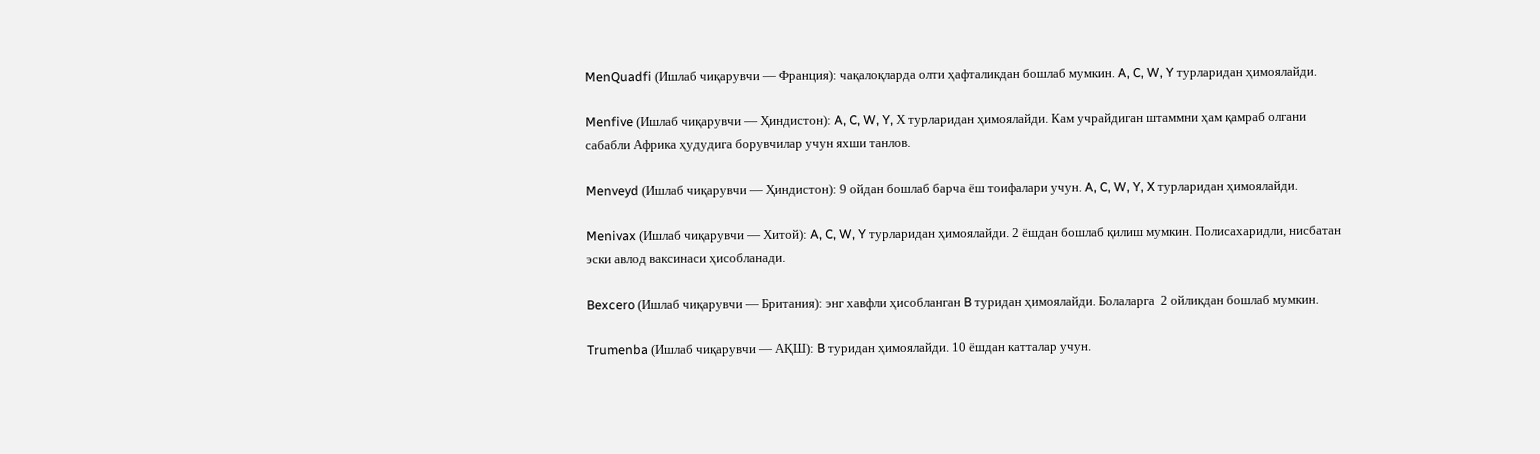MenQuadfi (Ишлаб чиқарувчи — Франция): чақалоқларда олти ҳафталикдан бошлаб мумкин. A, C, W, Y турларидан ҳимоялайди.

Menfive (Ишлаб чиқарувчи — Ҳиндистон): A, C, W, Y, Х турларидан ҳимоялайди. Кам учрайдиган штаммни ҳам қамраб олгани сабабли Африка ҳудудига борувчилар учун яхши танлов.

Menveyd (Ишлаб чиқарувчи — Ҳиндистон): 9 ойдан бошлаб барча ёш тоифалари учун. A, C, W, Y, X турларидан ҳимоялайди.

Menivax (Ишлаб чиқарувчи — Хитой): A, C, W, Y турларидан ҳимоялайди. 2 ёшдан бошлаб қилиш мумкин. Полисахаридли, нисбатан эски авлод ваксинаси ҳисобланади.

Bexcero (Ишлаб чиқарувчи — Британия): энг хавфли ҳисобланган B туридан ҳимоялайди. Болаларга  2 ойликдан бошлаб мумкин.

Trumenba (Ишлаб чиқарувчи — АҚШ): B туридан ҳимоялайди. 10 ёшдан катталар учун.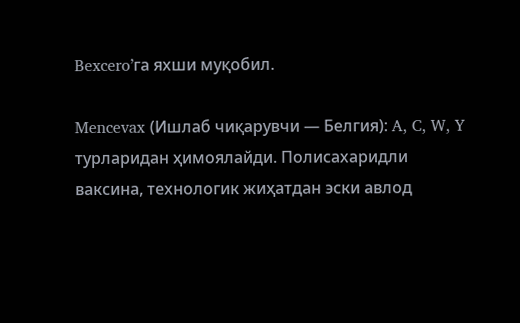Bexceroʼга яхши муқобил.

Mencevax (Ишлаб чиқарувчи — Белгия): A, C, W, Y турларидан ҳимоялайди. Полисахаридли ваксина, технологик жиҳатдан эски авлод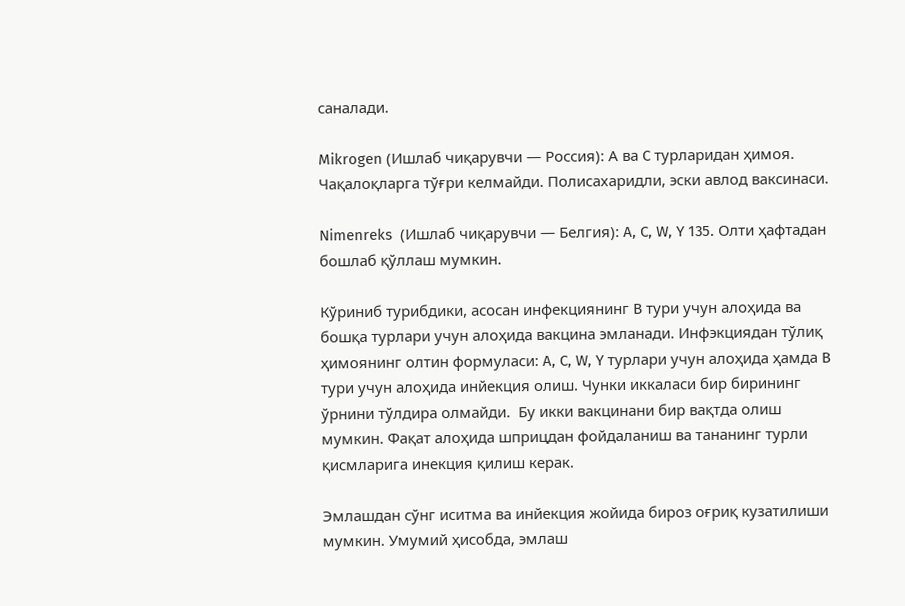саналади.

Mikrogen (Ишлаб чиқарувчи — Россия): А ва C турларидан ҳимоя. Чақалоқларга тўғри келмайди. Полисахаридли, эски авлод ваксинаси.

Nimenreks  (Ишлаб чиқарувчи — Белгия): A, C, W, Y 135. Олти ҳафтадан бошлаб қўллаш мумкин.

Кўриниб турибдики, асосан инфекциянинг B тури учун алоҳида ва бошқа турлари учун алоҳида вакцина эмланади. Инфэкциядан тўлиқ ҳимоянинг олтин формуласи: A, C, W, Y турлари учун алоҳида ҳамда B тури учун алоҳида инйекция олиш. Чунки иккаласи бир бирининг ўрнини тўлдира олмайди.  Бу икки вакцинани бир вақтда олиш мумкин. Фақат алоҳида шприцдан фойдаланиш ва тананинг турли қисмларига инекция қилиш керак.

Эмлашдан сўнг иситма ва инйекция жойида бироз оғриқ кузатилиши мумкин. Умумий ҳисобда, эмлаш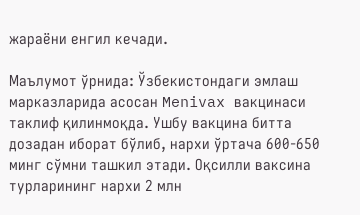жараёни енгил кечади.

Маълумот ўрнида: Ўзбекистондаги эмлаш марказларида асосан Menivax вакцинаси таклиф қилинмоқда. Ушбу вакцина битта дозадан иборат бўлиб, нархи ўртача 600-650 минг сўмни ташкил этади. Оқсилли ваксина турларининг нархи 2 млн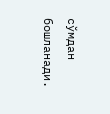сўмдан бошланади.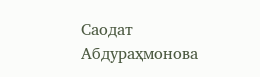Саодат Абдураҳмонова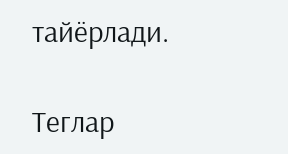тайёрлади.

Теглар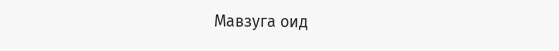Мавзуга оид